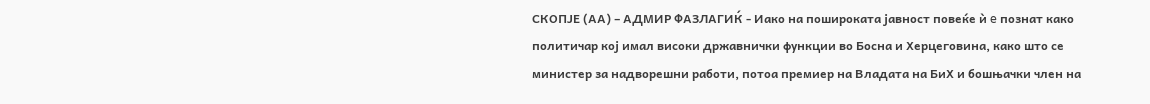СКОПЈЕ (АА) – АДМИР ФАЗЛАГИЌ - Иако на пошироката јавност повеќе ѝ e познат како политичар кој имал високи државнички функции во Босна и Херцеговина, како што се министер за надворешни работи, потоа премиер на Владата на БиХ и бошњачки член на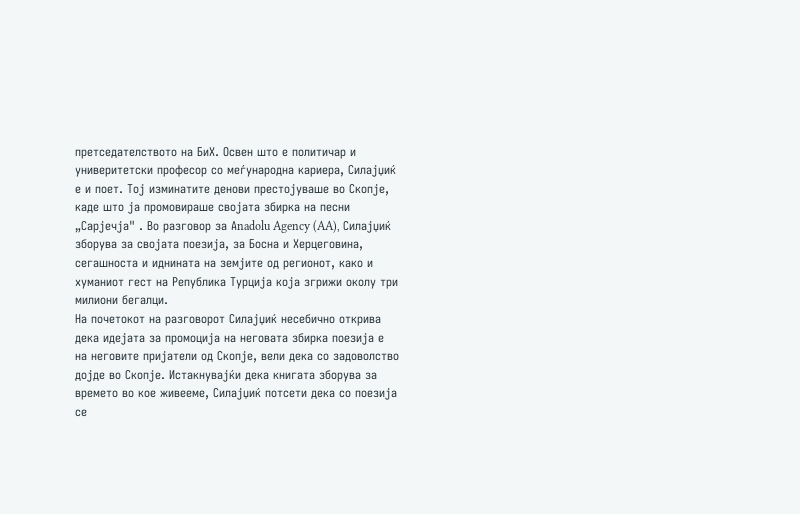претседателството на БиХ. Освен што е политичар и универитетски професор со меѓународна кариера, Силајџиќ е и поет. Тој изминатите денови престојуваше во Скопје, каде што ја промовираше својата збирка на песни „Сарјечја" . Во разговор за Аnadolu Agency (AA), Силајџиќ зборува за својата поезија, за Босна и Херцеговина, сегашноста и иднината на земјите од регионот, како и хуманиот гест на Република Турција која згрижи околу три милиони бегалци.
На почетокот на разговорот Силајџиќ несебично открива дека идејата за промоција на неговата збирка поезија е на неговите пријатели од Скопје, вели дека со задоволство дојде во Скопје. Истакнувајќи дека книгата зборува за времето во кое живееме, Силајџиќ потсети дека со поезија се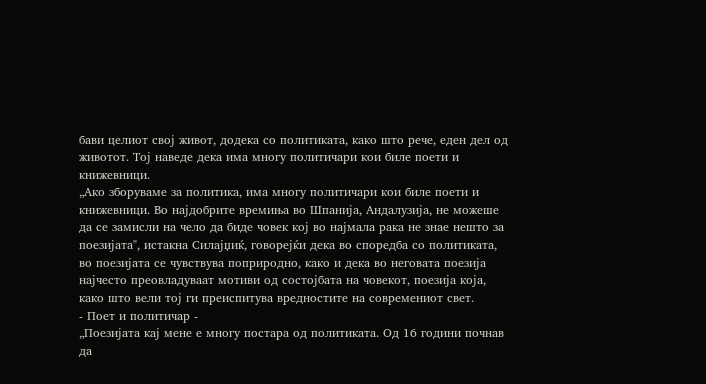бави целиот свој живот, додека со политиката, како што рече, еден дел од животот. Тој наведе дека има многу политичари кои биле поети и книжевници.
„Ако зборуваме за политика, има многу политичари кои биле поети и книжевници. Во најдобрите времиња во Шпанија, Андалузија, не можеше да се замисли на чело да биде човек кој во најмала рака не знае нешто за поезијата", истакна Силајџиќ, говорејќи дека во споредба со политиката, во поезијата се чувствува поприродно, како и дека во неговата поезија најчесто преовладуваат мотиви од состојбата на човекот, поезија која, како што вели тој ги преиспитува вредностите на современиот свет.
- Поет и политичар -
„Поезијата кај мене е многу постара од политиката. Од 16 години почнав да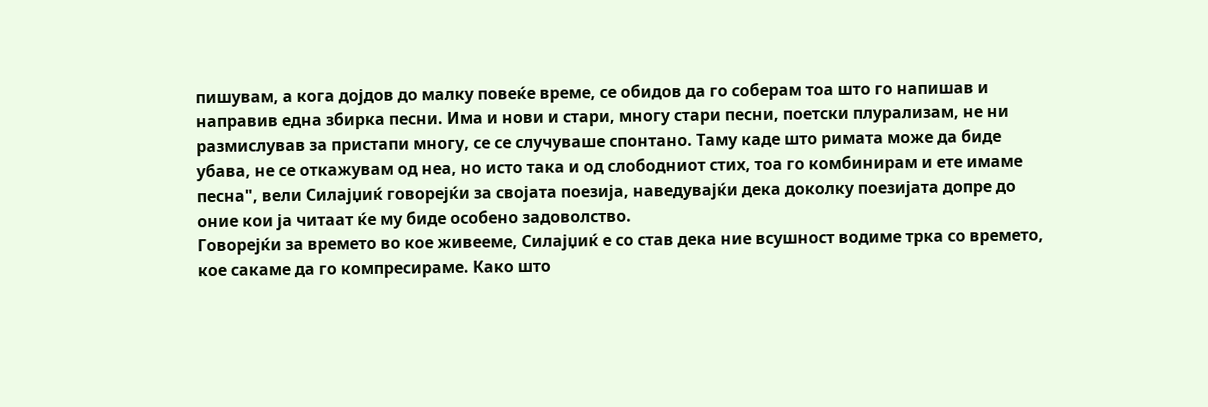пишувам, а кога дојдов до малку повеќе време, се обидов да го соберам тоа што го напишав и направив една збирка песни. Има и нови и стари, многу стари песни, поетски плурализам, не ни размислував за пристапи многу, се се случуваше спонтано. Таму каде што римата може да биде убава, не се откажувам од неа, но исто така и од слободниот стих, тоа го комбинирам и ете имаме песна", вели Силајџиќ говорејќи за својата поезија, наведувајќи дека доколку поезијата допре до оние кои ја читаат ќе му биде особено задоволство.
Говорејќи за времето во кое живееме, Силајџиќ е со став дека ние всушност водиме трка со времето, кое сакаме да го компресираме. Како што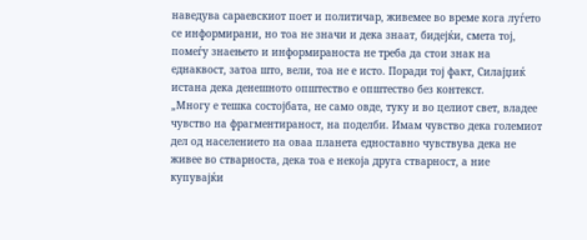наведува сараевскиот поет и политичар, живемее во време кога луѓето се информирани, но тоа не значи и дека знаат, бидејќи, смета тој, помеѓу знаењето и информираноста не треба да стои знак на еднаквост, затоа што, вели, тоа не е исто. Поради тој факт, Силајџиќ истана дека денешното општество е општество без контекст.
„Многу е тешка состојбата, не само овде, туку и во целиот свет, владее чувство на фрагментираност, на поделби. Имам чувство дека големиот дел од населението на оваа планета едноставно чувствува дека не живее во стварноста, дека тоа е некоја друга стварност, а ние купувајќи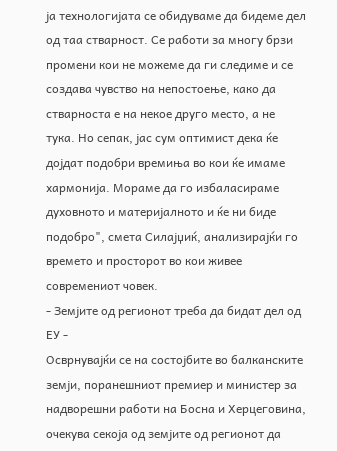ја технологијата се обидуваме да бидеме дел од таа стварност. Се работи за многу брзи промени кои не можеме да ги следиме и се создава чувство на непостоење, како да стварноста е на некое друго место, а не тука. Но сепак, јас сум оптимист дека ќе дојдат подобри времиња во кои ќе имаме хармонија. Мораме да го избаласираме духовното и материјалното и ќе ни биде подобро", смета Силајџиќ, анализирајќи го времето и просторот во кои живее современиот човек.
- Земјите од регионот треба да бидат дел од ЕУ -
Осврнувајќи се на состојбите во балканските земји, поранешниот премиер и министер за надворешни работи на Босна и Херцеговина, очекува секоја од земјите од регионот да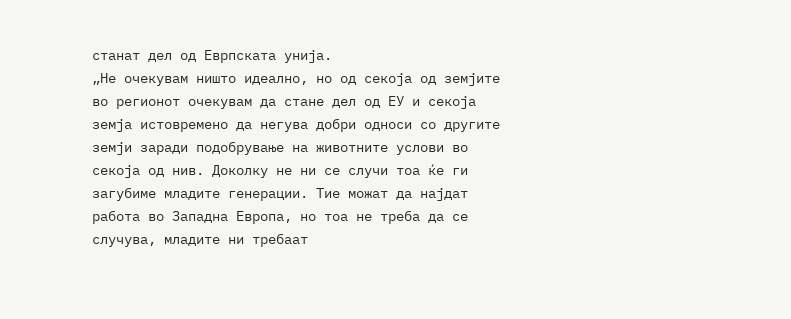станат дел од Еврпската унија.
„Не очекувам ништо идеално, но од секоја од земјите во регионот очекувам да стане дел од ЕУ и секоја земја истовремено да негува добри односи со другите земји заради подобрување на животните услови во секоја од нив. Доколку не ни се случи тоа ќе ги загубиме младите генерации. Тие можат да најдат работа во Западна Европа, но тоа не треба да се случува, младите ни требаат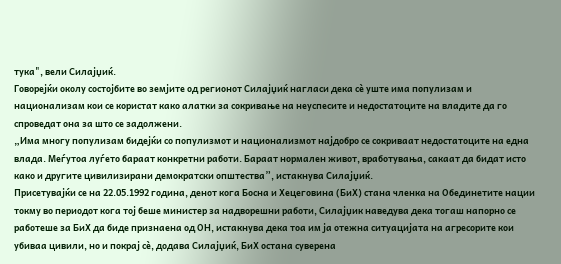тука", вели Силајџиќ.
Говорејќи околу состојбите во земјите од регионот Силајџиќ нагласи дека сè уште има популизам и национализам кои се користат како алатки за сокривање на неуспесите и недостатоците на владите да го спроведат она за што се задолжени.
„Има многу популизам бидејќи со популизмот и национализмот најдобро се сокриваат недостатоците на една влада. Меѓутоа луѓето бараат конкретни работи. Бараат нормален живот, вработувања, сакаат да бидат исто како и другите цивилизирани демократски општества”, истакнува Силајџиќ.
Присетувајќи се на 22.05.1992 година, денот кога Босна и Хецеговина (БиХ) стана членка на Обединетите нации токму во периодот кога тој беше министер за надворешни работи, Силајџик наведува дека тогаш напорно се работеше за БиХ да биде признаена од ОН, истакнува дека тоа им ја отежна ситуацијата на агресорите кои убиваа цивили, но и покрај сè, додава Силајџиќ, БиХ остана суверена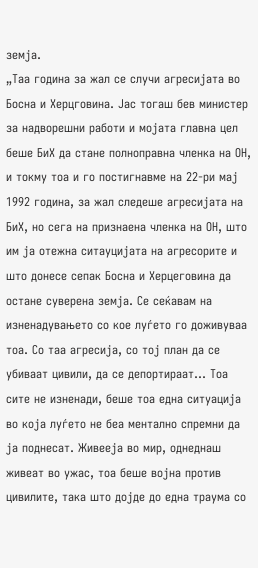земја.
„Таа година за жал се случи агресијата во Босна и Херцговина. Јас тогаш бев министер за надворешни работи и мојата главна цел беше БиХ да стане полноправна членка на ОН, и токму тоа и го постигнавме на 22-ри мај 1992 година, за жал следеше агресијата на БиХ, но сега на признаена членка на ОН, што им ја отежна ситауцијата на агресорите и што донесе сепак Босна и Херцеговина да остане суверена земја. Се сеќавам на изненадувањето со кое луѓето го доживуваа тоа. Со таа агресија, со тој план да се убиваат цивили, да се депортираат... Тоа сите не изненади, беше тоа една ситуација во која луѓето не беа ментално спремни да ја поднесат. Живееја во мир, однеднаш живеат во ужас, тоа беше војна против цивилите, така што дојде до една траума со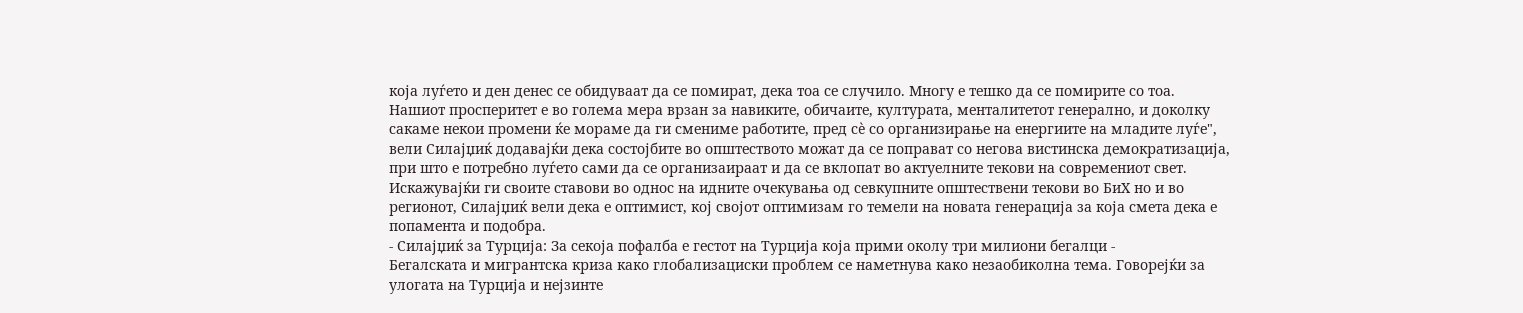која луѓето и ден денес се обидуваат да се помират, дека тоа се случило. Многу е тешко да се помирите со тоа. Нашиот просперитет е во голема мера врзан за навиките, обичаите, културата, менталитетот генерално, и доколку сакаме некои промени ќе мораме да ги смениме работите, пред сè со организирање на енергиите на младите луѓе", вели Силајџиќ додавајќи дека состојбите во општеството можат да се поправат со негова вистинска демократизација, при што е потребно луѓето сами да се организаираат и да се вклопат во актуелните текови на современиот свет.
Искажувајќи ги своите ставови во однос на идните очекувања од севкупните општествени текови во БиХ но и во регионот, Силајџиќ вели дека е оптимист, кој својот оптимизам го темели на новата генерација за која смета дека е попамента и подобра.
- Силајџиќ за Турција: За секоја пофалба е гестот на Турција која прими околу три милиони бегалци -
Бегалската и мигрантска криза како глобализациски проблем се наметнува како незаобиколна тема. Говорејќи за улогата на Турција и нејзинте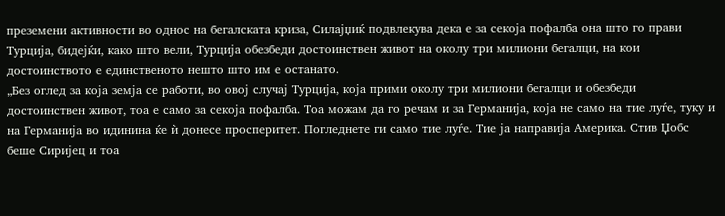преземени активности во однос на бегалската криза, Силајџиќ подвлекува дека е за секоја пофалба она што го прави Турција, бидејќи, како што вели, Турција обезбеди достоинствен живот на околу три милиони бегалци, на кои достоинството е единственото нешто што им е останато.
„Без оглед за која земја се работи, во овој случај Турција, која прими околу три милиони бегалци и обезбеди достоинствен живот, тоа е само за секоја пофалба. Тоа можам да го речам и за Германија, која не само на тие луѓе, туку и на Германија во идинина ќе ѝ донесе просперитет. Погледнете ги само тие луѓе. Тие ја направија Америка. Стив Џобс беше Сиријец и тоа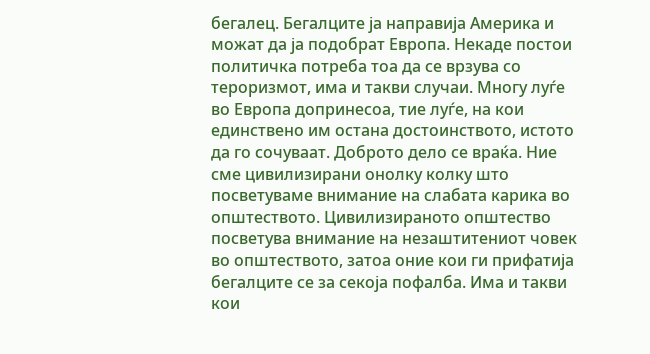бегалец. Бегалците ја направија Америка и можат да ја подобрат Европа. Некаде постои политичка потреба тоа да се врзува со тероризмот, има и такви случаи. Многу луѓе во Европа допринесоа, тие луѓе, на кои единствено им остана достоинството, истото да го сочуваат. Доброто дело се враќа. Ние сме цивилизирани онолку колку што посветуваме внимание на слабата карика во општеството. Цивилизираното општество посветува внимание на незаштитениот човек во општеството, затоа оние кои ги прифатија бегалците се за секоја пофалба. Има и такви кои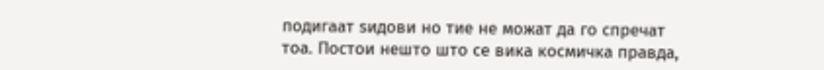подигаат sидови но тие не можат да го спречат тоа. Постои нешто што се вика космичка правда,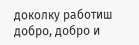доколку работиш добро, добро и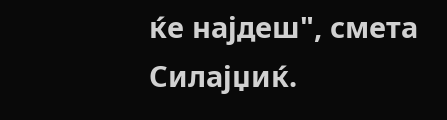ќе најдеш", смета Силајџиќ.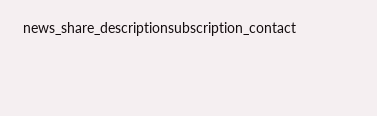news_share_descriptionsubscription_contact